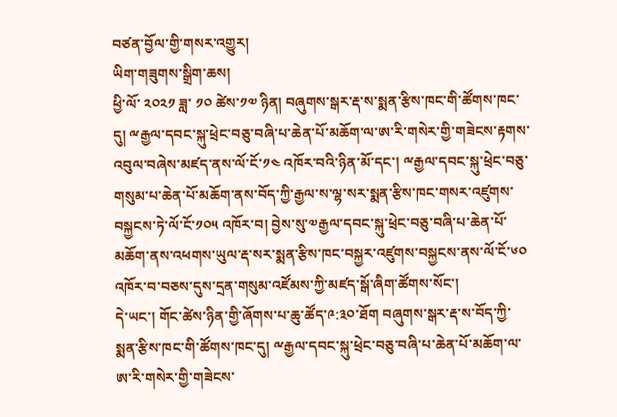བཙན་བྱོལ་གྱི་གསར་འགྱུར།
ཡིག་གཟུགས་སྒྲིག་ཆས།
ཕྱི་ལོ་ ༢༠༢༡ ཟླ་ ༡༠ ཚེས་༡༧ ཉིན། བཞུགས་སྒར་རྡ་ས་སྨན་རྩིས་ཁང་གི་ཚོགས་ཁང་དུ། ྋརྒྱལ་དབང་སྐུ་ཕྲེང་བཅུ་བཞི་པ་ཆེན་པོ་མཆོག་ལ་ཨ་རི་གསེར་གྱི་གཟེངས་རྟགས་འབུལ་བཞེས་མཛད་ནས་ལོ་ངོ་༡༤ འཁོར་བའི་ཉིན་མོ་དང་། ྋརྒྱལ་དབང་སྐུ་ཕྲེང་བཅུ་གསུམ་པ་ཆེན་པོ་མཆོག་ནས་བོད་ཀྱི་རྒྱལ་ས་ལྷ་སར་སྨན་རྩིས་ཁང་གསར་འཛུགས་བསྐྱངས་ཏེ་ལོ་ངོ་༡༠༥ འཁོར་བ། བྱེས་སུ་༧རྒྱལ་དབང་སྐུ་ཕྲེང་བཅུ་བཞི་པ་ཆེན་པོ་མཆོག་ནས་འཕགས་ཡུལ་རྡ་སར་སྨན་རྩིས་ཁང་བསྐྱར་འཛུགས་བསྐྱངས་ནས་ལོ་ངོ་༦༠ འཁོར་བ་བཅས་དུས་དྲན་གསུམ་འཛོམས་ཀྱི་མཛད་སྒོ་ཞིག་ཚོགས་སོང་།
དེ་ཡང་། གོང་ཚེས་ཉིན་གྱི་ཞོགས་པ་ཆུ་ཚོད་༩:༣༠་ཐོག བཞུགས་སྒར་རྡ་ས་བོད་ཀྱི་སྨན་རྩིས་ཁང་གི་ཚོགས་ཁང་དུ། ྋརྒྱལ་དབང་སྐུ་ཕྲེང་བཅུ་བཞི་པ་ཆེན་པོ་མཆོག་ལ་ཨ་རི་གསེར་གྱི་གཟེངས་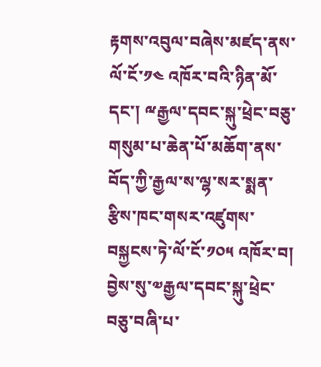རྟགས་འབུལ་བཞེས་མཛད་ནས་ལོ་ངོ་༡༤ འཁོར་བའི་ཉིན་མོ་དང་། ྋརྒྱལ་དབང་སྐུ་ཕྲེང་བཅུ་གསུམ་པ་ཆེན་པོ་མཆོག་ནས་བོད་ཀྱི་རྒྱལ་ས་ལྷ་སར་སྨན་རྩིས་ཁང་གསར་འཛུགས་བསྐྱངས་ཏེ་ལོ་ངོ་༡༠༥ འཁོར་བ། བྱེས་སུ་༧རྒྱལ་དབང་སྐུ་ཕྲེང་བཅུ་བཞི་པ་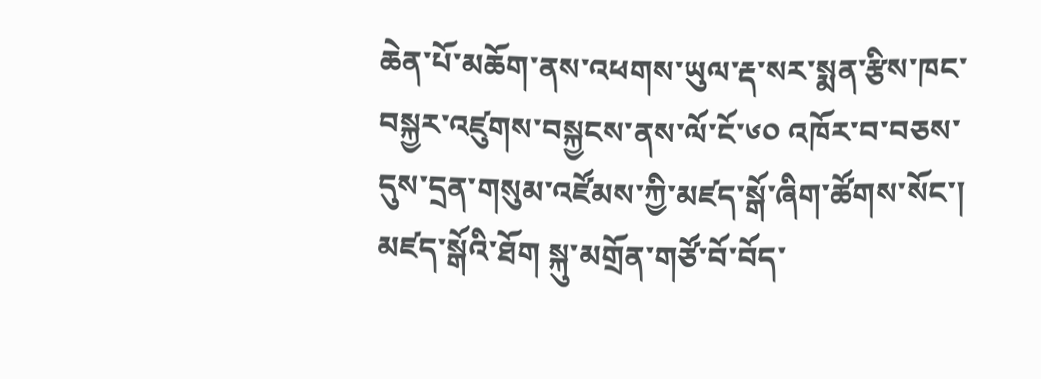ཆེན་པོ་མཆོག་ནས་འཕགས་ཡུལ་རྡ་སར་སྨན་རྩིས་ཁང་བསྐྱར་འཛུགས་བསྐྱངས་ནས་ལོ་ངོ་༦༠ འཁོར་བ་བཅས་དུས་དྲན་གསུམ་འཛོམས་ཀྱི་མཛད་སྒོ་ཞིག་ཚོགས་སོང་།
མཛད་སྒོའི་ཐོག སྐུ་མགྲོན་གཙོ་བོ་བོད་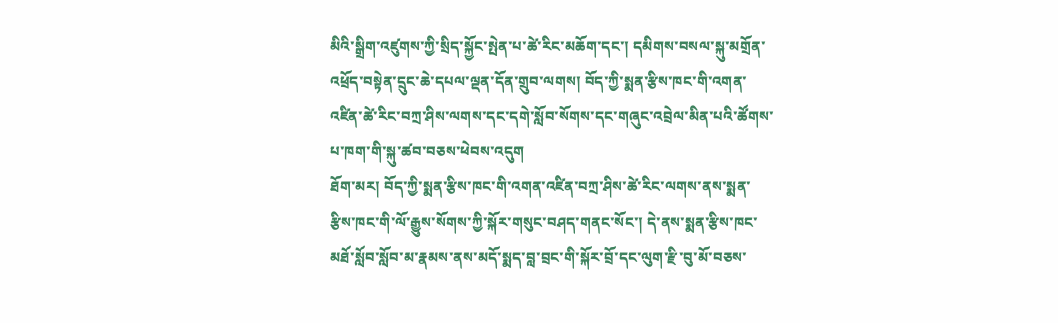མིའི་སྒྲིག་འཛུགས་ཀྱི་སྲིད་སྐྱོང་སྤེན་པ་ཚེ་རིང་མཆོག་དང་། དམིགས་བསལ་སྐུ་མགྲོན་འཕྲོད་བསྟེན་དྲུང་ཆེ་དཔལ་ལྡན་དོན་གྲུབ་ལགས། བོད་ཀྱི་སྨན་རྩིས་ཁང་གི་འགན་འཛིན་ཚེ་རིང་བཀྲ་ཤིས་ལགས་དང་དགེ་སློབ་སོགས་དང་གཞུང་འབྲེལ་མིན་པའི་ཚོགས་པ་ཁག་གི་སྐུ་ཚབ་བཅས་ཕེབས་འདུག
ཐོག་མར། བོད་ཀྱི་སྨན་རྩིས་ཁང་གི་འགན་འཛིན་བཀྲ་ཤིས་ཚེ་རིང་ལགས་ནས་སྨན་རྩིས་ཁང་གི་ལོ་རྒྱུས་སོགས་ཀྱི་སྐོར་གསུང་བཤད་གནང་སོང་། དེ་ནས་སྨན་རྩིས་ཁང་མཐོ་སློབ་སློབ་མ་རྣམས་ནས་མདོ་སྨད་བླ་བྲང་གི་སྐོར་བྲོ་དང་ལུག་རྫི་བུ་མོ་བཅས་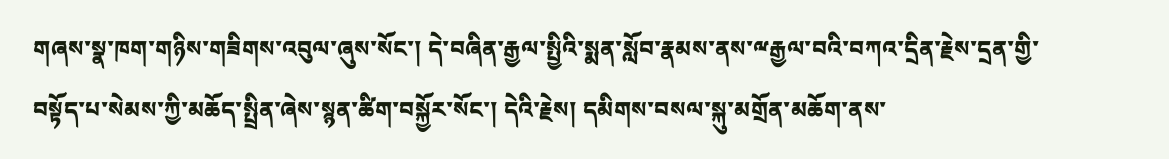གཞས་སྣ་ཁག་གཉིས་གཟིགས་འབུལ་ཞུས་སོང་། དེ་བཞིན་རྒྱལ་སྤྱིའི་སྨན་སློབ་རྣམས་ནས་ྋརྒྱལ་བའི་བཀའ་དྲིན་རྗེས་དྲན་གྱི་བསྟོད་པ་སེམས་ཀྱི་མཆོད་སྤྲིན་ཞེས་སྙན་ཚིག་བསྐྱོར་སོང་། དེའི་རྗེས། དམིགས་བསལ་སྐུ་མགྲོན་མཆོག་ནས་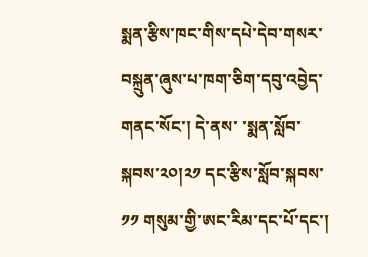སྨན་རྩིས་ཁང་གིས་དཔེ་དེབ་གསར་བསྐྲུན་ཞུས་པ་ཁག་ཅིག་དབུ་འབྱེད་གནང་སོང་། དེ་ནས་ ་སྨན་སློབ་སྐབས་༢༠།༢༡ དང་རྩིས་སློབ་སྐབས་༡༡ གསུམ་གྱི་ཨང་རིམ་དང་པོ་དང་།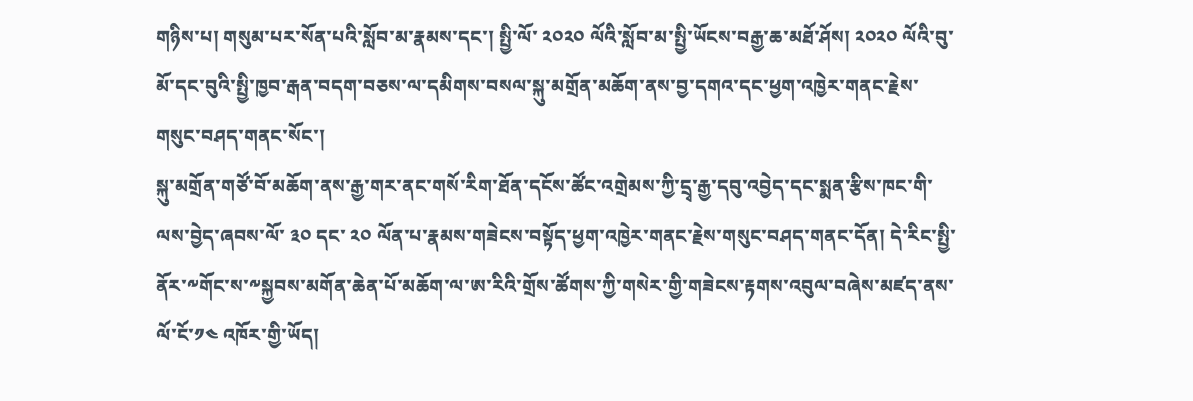གཉིས་པ། གསུམ་པར་སོན་པའི་སློབ་མ་རྣམས་དང་། སྤྱི་ལོ་ ༢༠༢༠ ལོའི་སློབ་མ་སྤྱི་ཡོངས་བརྒྱ་ཆ་མཐོ་ཤོས། ༢༠༢༠ ལོའི་བུ་མོ་དང་བུའི་སྤྱི་ཁྱབ་རྒན་བདག་བཅས་ལ་དམིགས་བསལ་སྐུ་མགྲོན་མཆོག་ནས་བྱ་དགའ་དང་ཕྱག་འཁྱེར་གནང་རྗེས་གསུང་བཤད་གནང་སོང་།
སྐུ་མགྲོན་གཙོ་བོ་མཆོག་ནས་རྒྱ་གར་ནང་གསོ་རིག་ཐོན་དངོས་ཚོང་འགྲེམས་ཀྱི་དྲྭ་རྒྱ་དབུ་འབྱེད་དང་སྨན་རྩིས་ཁང་གི་ལས་བྱེད་ཞབས་ལོ་ ༣༠ དང་ ༢༠ ལོན་པ་རྣམས་གཟེངས་བསྟོད་ཕྱག་འཁྱེར་གནང་རྗེས་གསུང་བཤད་གནང་དོན། དེ་རིང་སྤྱི་ནོར་༸གོང་ས་༸སྐྱབས་མགོན་ཆེན་པོ་མཆོག་ལ་ཨ་རིའི་གྲོས་ཚོགས་ཀྱི་གསེར་གྱི་གཟེངས་རྟགས་འབུལ་བཞེས་མཛད་ནས་ལོ་ངོ་༡༤ འཁོར་གྱི་ཡོད།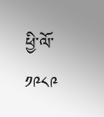ཕྱི་ལོ་ ༡༩༨༩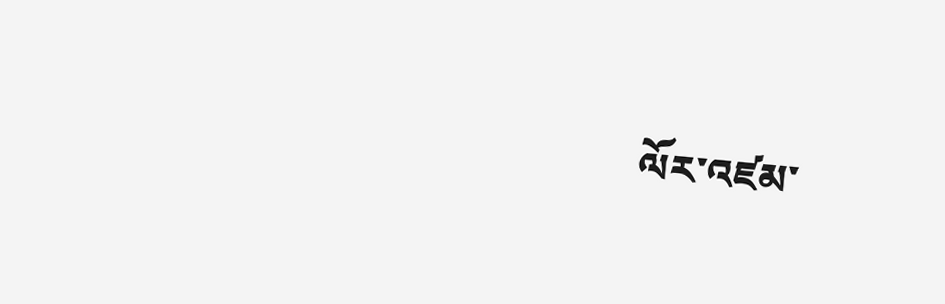ལོར་འཛམ་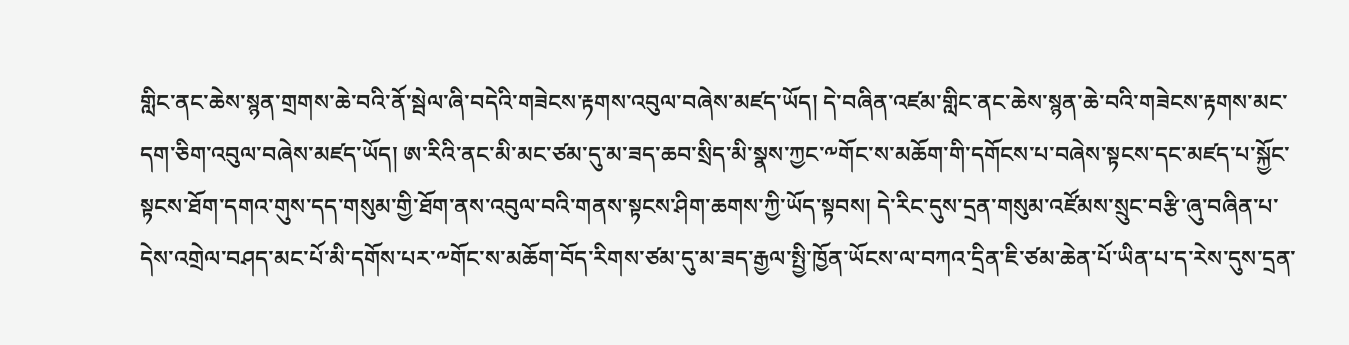གླིང་ནང་ཆེས་སྙན་གྲགས་ཆེ་བའི་ནོ་སྦེལ་ཞི་བདེའི་གཟེངས་རྟགས་འབུལ་བཞེས་མཛད་ཡོད། དེ་བཞིན་འཛམ་གླིང་ནང་ཆེས་སྙན་ཆེ་བའི་གཟེངས་རྟགས་མང་དག་ཅིག་འབུལ་བཞེས་མཛད་ཡོད། ཨ་རིའི་ནང་མི་མང་ཙམ་དུ་མ་ཟད་ཆབ་སྲིད་མི་སྣས་ཀྱང་༸གོང་ས་མཆོག་གི་དགོངས་པ་བཞེས་སྟངས་དང་མཛད་པ་སྐྱོང་སྟངས་ཐོག་དགའ་གུས་དད་གསུམ་གྱི་ཐོག་ནས་འབུལ་བའི་གནས་སྟངས་ཤིག་ཆགས་ཀྱི་ཡོད་སྟབས། དེ་རིང་དུས་དྲན་གསུམ་འཛོམས་སྲུང་བརྩི་ཞུ་བཞིན་པ་དེས་འགྲེལ་བཤད་མང་པོ་མི་དགོས་པར་༸གོང་ས་མཆོག་བོད་རིགས་ཙམ་དུ་མ་ཟད་རྒྱལ་སྤྱི་ཁྱོན་ཡོངས་ལ་བཀའ་དྲིན་ཇི་ཙམ་ཆེན་པོ་ཡིན་པ་ད་རེས་དུས་དྲན་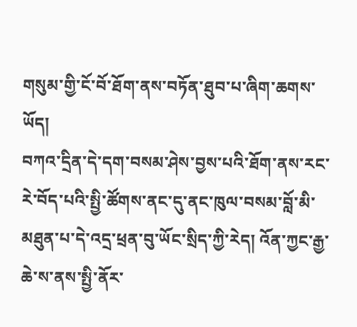གསུམ་གྱི་ངོ་བོ་ཐོག་ནས་བཏོན་ཐུབ་པ་ཞིག་ཆགས་ཡོད།
བཀའ་དྲིན་དེ་དག་བསམ་ཤེས་བྱས་པའི་ཐོག་ནས་རང་རེ་བོད་པའི་སྤྱི་ཚོགས་ནང་དུ་ནང་ཁུལ་བསམ་བློ་མི་མཐུན་པ་དེ་འདྲ་ཕྲན་བུ་ཡོང་སྲིད་ཀྱི་རེད། འོན་ཀྱང་རྒྱ་ཆེ་ས་ནས་སྤྱི་ནོར་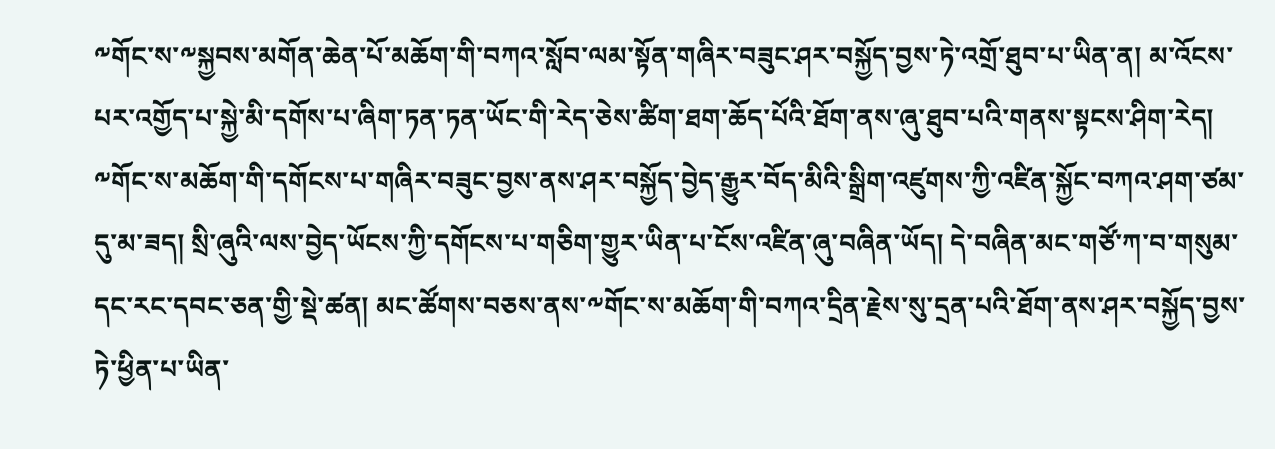༸གོང་ས་༸སྐྱབས་མགོན་ཆེན་པོ་མཆོག་གི་བཀའ་སློབ་ལམ་སྟོན་གཞིར་བཟུང་ཤར་བསྐྱོད་བྱས་ཏེ་འགྲོ་ཐུབ་པ་ཡིན་ན། མ་འོངས་པར་འགྱོད་པ་སྐྱེ་མི་དགོས་པ་ཞིག་ཏན་ཏན་ཡོང་གི་རེད་ཅེས་ཚིག་ཐག་ཆོད་པོའི་ཐོག་ནས་ཞུ་ཐུབ་པའི་གནས་སྟངས་ཤིག་རེད། ༸གོང་ས་མཆོག་གི་དགོངས་པ་གཞིར་བཟུང་བྱས་ནས་ཤར་བསྐྱོད་བྱེད་རྒྱུར་བོད་མིའི་སྒྲིག་འཛུགས་ཀྱི་འཛིན་སྐྱོང་བཀའ་ཤག་ཙམ་དུ་མ་ཟད། སྲི་ཞུའི་ལས་བྱེད་ཡོངས་ཀྱི་དགོངས་པ་གཅིག་གྱུར་ཡིན་པ་ངོས་འཛིན་ཞུ་བཞིན་ཡོད། དེ་བཞིན་མང་གཙོ་ཀ་བ་གསུམ་དང་རང་དབང་ཅན་གྱི་སྡེ་ཚན། མང་ཚོགས་བཅས་ནས་༸གོང་ས་མཆོག་གི་བཀའ་དྲིན་རྗེས་སུ་དྲན་པའི་ཐོག་ནས་ཤར་བསྐྱོད་བྱས་ཏེ་ཕྱིན་པ་ཡིན་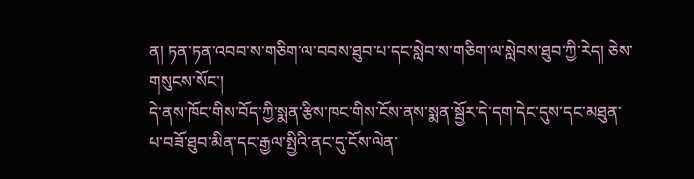ན། ཏན་ཏན་འབབ་ས་གཅིག་ལ་བབས་ཐུབ་པ་དང་སླེབ་ས་གཅིག་ལ་སླེབས་ཐུབ་ཀྱི་རེད། ཅེས་གསུངས་སོང་།
དེ་ནས་ཁོང་གིས་བོད་ཀྱི་སྨན་རྩིས་ཁང་གིས་ངོས་ནས་སྨན་སྦྱོར་དེ་དག་དེང་དུས་དང་མཐུན་པ་བཟོ་ཐུབ་མིན་དང་རྒྱལ་སྤྱིའི་ནང་དུ་ངོས་ལེན་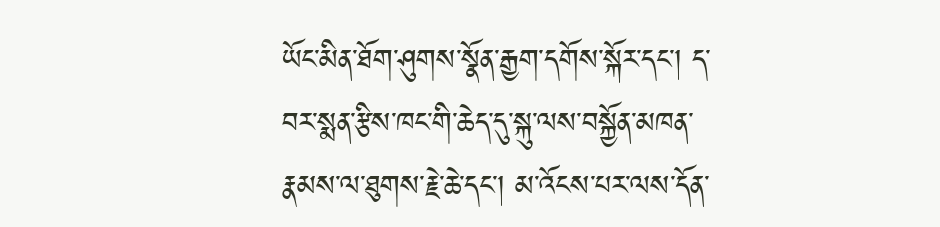ཡོང་མིན་ཐོག་ཤུགས་སྣོན་རྒྱག་དགོས་སྐོར་དང་། ད་བར་སྨན་རྩིས་ཁང་གི་ཆེད་དུ་སྐུ་ལས་བསྐྱོན་མཁན་རྣམས་ལ་ཐུགས་རྗེ་ཆེ་དང་། མ་འོངས་པར་ལས་དོན་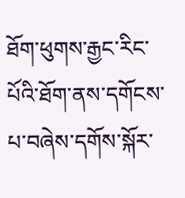ཐོག་ཕུགས་རྒྱང་རིང་པོའི་ཐོག་ནས་དགོངས་པ་བཞེས་དགོས་སྐོར་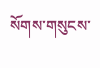སོགས་གསུངས་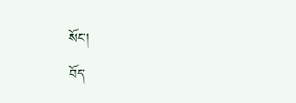སོང་།
བོད་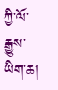ཀྱི་ལོ་རྒྱུས་ཡིག་ཆ།